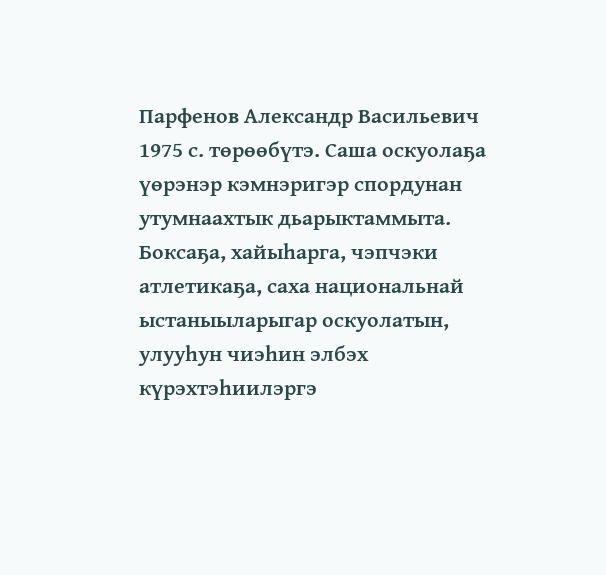Парфенов Александр Васильевич 1975 с. төрөөбүтэ. Саша оскуолаҕа үөрэнэр кэмнэригэр спордунан утумнаахтык дьарыктаммыта. Боксаҕа, хайыһарга, чэпчэки атлетикаҕа, саха национальнай ыстаныыларыгар оскуолатын, улууһун чиэһин элбэх күрэхтэһиилэргэ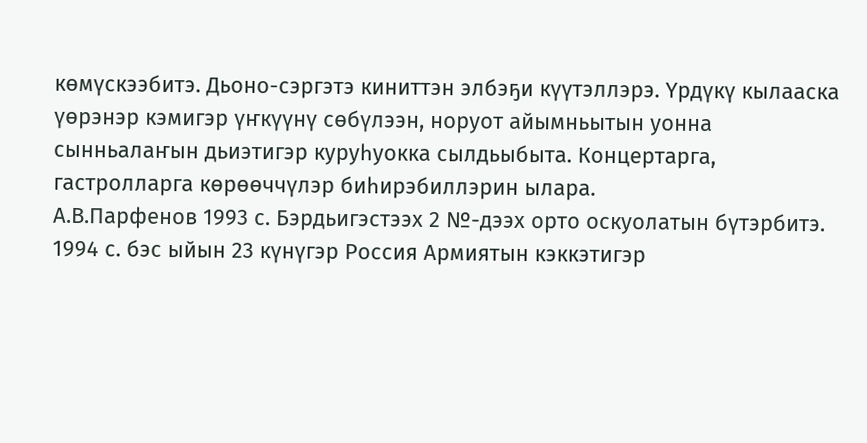көмүскээбитэ. Дьоно-сэргэтэ киниттэн элбэҕи күүтэллэрэ. Үрдүкү кылааска үөрэнэр кэмигэр үҥкүүнү сөбүлээн, норуот айымньытын уонна сынньалаҥын дьиэтигэр куруһуокка сылдьыбыта. Концертарга, гастролларга көрөөччүлэр биһирэбиллэрин ылара.
А.В.Парфенов 1993 с. Бэрдьигэстээх 2 №-дээх орто оскуолатын бүтэрбитэ. 1994 с. бэс ыйын 23 күнүгэр Россия Армиятын кэккэтигэр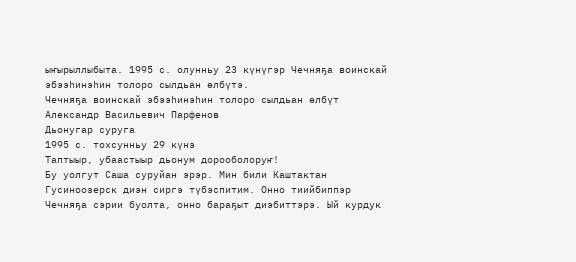ыҥырыллыбыта. 1995 с. олунньу 23 күнүгэр Чечняҕа воинскай эбээһинэһин толоро сылдьан өлбүтэ.
Чечняҕа воинскай эбээһинэһин толоро сылдьан өлбүт Александр Васильевич Парфенов
Дьонугар суруга
1995 с. тохсунньу 29 күнэ
Таптыыр, убаастыыр дьонум дорооболоруҥ!
Бу уолгут Саша суруйан эрэр. Мин били Каштактан Гусиноозерск диэн сиргэ түбэспитим. Онно тиийбиппэр Чечняҕа сэрии буолта, онно бараҕыт диэбиттэрэ. Ый курдук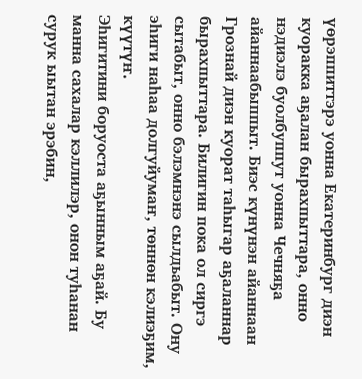үөрэппиттэрэ уонна Екатеринбург диэн куоракка аҕалан бырахпыттара, онно нэдиэлэ буолбуппут уонна Чечняҕа айаннаабыппыт. Биэс күнүнэн айаннаан Грознай диэн куорат таһыгар аҕаланнар бырахпыттара. Билигин пока ол сиргэ сытабыт, онно бэлэмнэнэ сылдьабыт. Ону эһиги наһаа долгуйумаҥ, төннөн кэлиэҕим, күүтүҥ.
Эһигитини боруоста аҕынным аҕай. Бу манна сахалар кэллилэр, онон туһанан сурук ыытан эрэбин,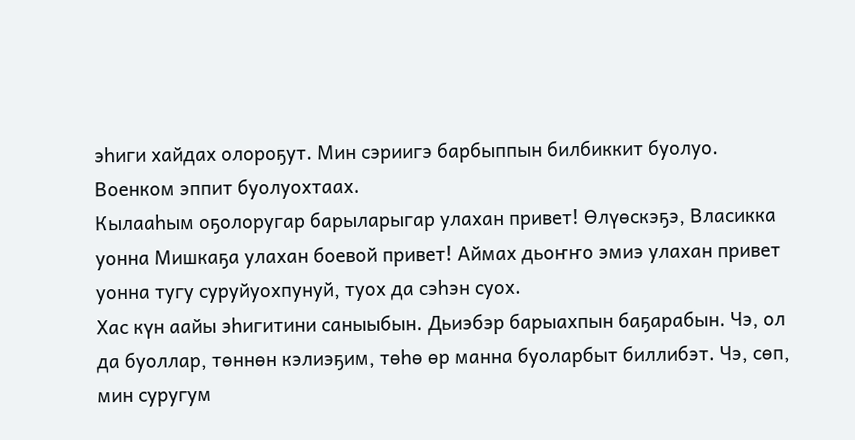эһиги хайдах олороҕут. Мин сэриигэ барбыппын билбиккит буолуо. Военком эппит буолуохтаах.
Кылааһым оҕолоругар барыларыгар улахан привет! Өлүөскэҕэ, Власикка уонна Мишкаҕа улахан боевой привет! Аймах дьоҥҥо эмиэ улахан привет уонна тугу суруйуохпунуй, туох да сэһэн суох.
Хас күн аайы эһигитини саныыбын. Дьиэбэр барыахпын баҕарабын. Чэ, ол да буоллар, төннөн кэлиэҕим, төһө өр манна буоларбыт биллибэт. Чэ, сөп, мин суругум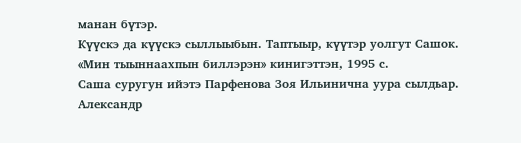манан бүтэр.
Күүскэ да күүскэ сыллыыбын. Таптыыр, күүтэр уолгут Сашок.
«Мин тыыннаахпын биллэрэн» кинигэттэн, 1995 с.
Саша суругун ийэтэ Парфенова Зоя Ильинична уура сылдьар.
Александр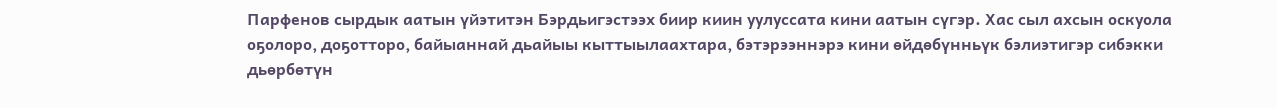Парфенов сырдык аатын үйэтитэн Бэрдьигэстээх биир киин уулуссата кини аатын сүгэр. Хас сыл ахсын оскуола оҕолоро, доҕотторо, байыаннай дьайыы кыттыылаахтара, бэтэрээннэрэ кини өйдөбүнньүк бэлиэтигэр сибэкки дьөрбөтүн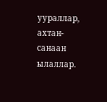уураллар, ахтан-санаан ылаллар.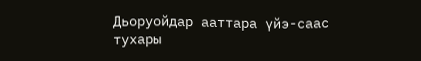Дьоруойдар ааттара үйэ-саас тухары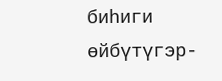биһиги өйбүтүгэр-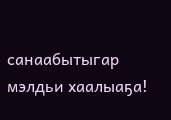санаабытыгар мэлдьи хаалыаҕа!